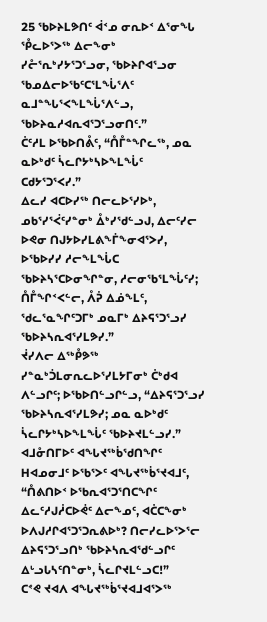25 ᖃᐅᔨᒪᕗᑎᑦ ᐋᑉᓄ ᓂᕆᐅᑉ ᐃᕐᓂᖓ ᕾᓚᐅᕐᐳᖅ ᐃᓕᖕᓂᒃ ᓯᓔᕐᕆᒃᓯᔭᕐᑐᕐᓗᓂ, ᖃᐅᔨᒋᐊᕐᓗᓂ ᖃᓄᐃᓕᐅᖃᑦᑕᕐᒪᖔᕐᐱᑦ ᓇᒧᓐᖓᕐᐸᖕᒪᖔᕐᐱᓪᓗ, ᖃᐅᔨᓇᓱᐊᕆᐊᕐᑐᕐᓗᓂᑎᑦ.”
ᑖᑦᓱᒪ ᐅᖃᐅᑎᕔᑦ, “ᑍᒤᓐᖏᓚᖅ, ᓄᓇ ᓇᐅᒃᑯᑦ ᓵᓚᒋᔭᒃᓴᐅᖕᒪᖔᑦ ᑕᑯᔭᕐᑐᕐᐸᓯ.”
ᐃᓚᓯ ᐊᑕᐅᓯᖅ ᑎᓕᓚᐅᕐᓯᐅᒃ, ᓄᑲᕐᓯᕐᐹᑦᓯᓐᓂᒃ ᐂᒃᓯᖁᓪᓗᒍ, ᐃᓕᑦᓯᓕ ᐅᕙᓂ ᑎᒍᔭᐅᓯᒪᕕᖕᒦᖕᓂᐊᕐᐳᓯ, ᐅᖃᐅᓯᓯ ᓱᓕᖕᒪᖔᑕ ᖃᐅᔨᓴᕐᑕᐅᓂᖏᓐᓂ, ᓱᓕᓂᖃᕐᒪᖔᑦᓯ; ᑍᒤᖏᑉᐸᓪᓕ, ᐰᕉ ᐃᓅᖕᒪᑦ, ᖁᓚᕐᓇᖏᑦᑐᒥᒃ ᓄᓇᒥᒃ ᐃᔨᕋᕐᑐᕐᓗᓯ ᖃᐅᔨᓴᕆᐊᕐᓯᒪᕗᓯ.”
ᔫᓯᐱᓕ ᐃᖅᑬᕗᖅ ᓯᓐᓇᒃᑑᒪᓂᕆᓚᐅᕐᓯᒪᔭᒥᓂᒃ ᑖᒃᑯᐊ ᐱᓪᓗᒋᑦ; ᐅᖃᐅᑎᓪᓗᒋᓪᓗ, “ᐃᔨᕋᕐᑐᕐᓗᓯ ᖃᐅᔨᓴᕆᐊᕐᓯᒪᕗᓯ; ᓄᓇ ᓇᐅᒃᑯᑦ ᓵᓚᒋᔭᒃᓴᐅᖕᒪᖔᑦ ᖃᐅᔨᔪᒪᓪᓗᓯ.”
ᐊᒧᓁᑎᒥᐅᑦ ᐊᖓᔪᖅᑳᖁᑎᖏᑦ ᕼᐊᓄᓂᒧᑦ ᐅᖃᕐᐳᑦ ᐊᖓᔪᖅᑳᕐᔪᐊᒧᑦ, “ᑍᕕᑎᐅᑉ ᐅᖃᕆᐊᕐᑐᕐᑎᑕᖏᑦ ᐃᓚᑦᓱᒍᓲᑕᐅᕚᑦ ᐃᓕᖕᓄᑦ, ᐊᑖᑕᖕᓂᒃ ᐅᐱᒍᓱᒋᐊᕐᑐᕐᑐᕆᕕᐅᒃ? ᑎᓕᓯᓚᐅᕐᐳᕐᓕ ᐃᔨᕋᕐᑐᕐᓗᑎᒃ ᖃᐅᔨᓴᕆᐊᖁᓪᓗᒋᑦ ᐃᒡᓗᒐᓴᑦᑎᓐᓂᒃ, ᓵᓚᒋᔪᒪᓪᓗᑕ!”
ᑕᕝᕙ ᔪᐊᐱ ᐊᖓᔪᖅᑳᕐᔪᐊᒧᐊᕐᐳᖅ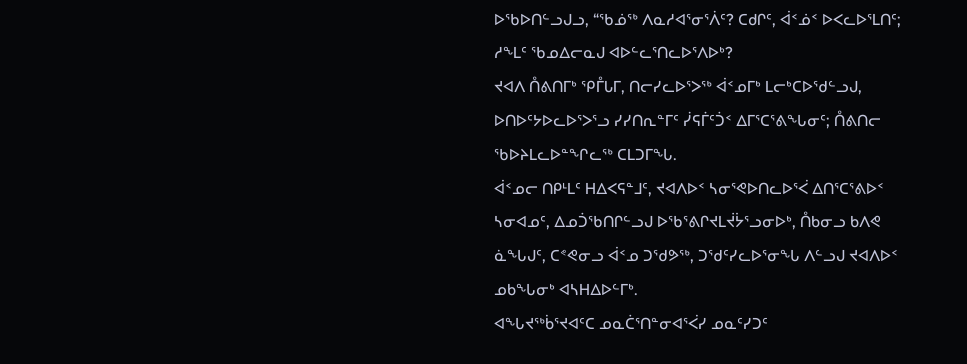ᐅᖃᐅᑎᓪᓗᒍᓗ, “ᖃᓅᖅ ᐱᓇᓱᐊᕐᓂᕐᐲᑦ? ᑕᑯᒋᑦ, ᐋᑉᓅᑉ ᐅᐸᓚᐅᕐᒪᑎᑦ; ᓱᖕᒪᑦ ᖃᓄᐃᓕᓇᒍ ᐊᐅᓪᓚᕐᑎᓚᐅᕐᐱᐅᒃ?
ᔪᐊᐱ ᑍᕕᑎᒥᒃ ᕿᒤᒐᒥ, ᑎᓕᓯᓚᐅᕐᐳᖅ ᐋᑉᓄᒥᒃ ᒪᓕᒃᑕᐅᖁᓪᓗᒍ, ᐅᑎᐅᑦᔭᐅᓚᐅᕐᐳᕐᓗ ᓯᓯᑎᕆᓐᒥᑦ ᓰᕋᒦᑦᑑᑉ ᐃᒥᕐᑕᕐᕕᖓᓂᑦ; ᑍᕕᑎᓕ ᖃᐅᔨᒪᓚᐅᓐᖏᓚᖅ ᑕᒪᑐᒥᖓ.
ᐋᑉᓄᓕ ᑎᑭᒻᒪᑦ ᕼᐃᐸᕋᓐᒧᑦ, ᔪᐊᐱᐅᑉ ᓴᓂᕐᕙᐅᑎᓚᐅᕐᐹ ᐃᑎᕐᑕᕐᕕᐅᑉ ᓴᓂᐊᓄᑦ, ᐃᓄᑑᖃᑎᒋᓪᓗᒍ ᐅᖃᕐᕕᒋᔪᒪᔫᔮᕐᓗᓂᐅᒃ, ᑍᑲᓂᓗ ᑲᐱᕙ ᓈᖓᒍᑦ, ᑕᕝᕙᓂᓗ ᐋᑉᓄ ᑐᖁᕗᖅ, ᑐᖁᑦᓯᓚᐅᕐᓂᖓ ᐱᓪᓗᒍ ᔪᐊᐱᐅᑉ ᓄᑲᖓᓂᒃ ᐊᓴᕼᐃᐅᓪᒥᒃ.
ᐊᖓᔪᖅᑳᕐᔪᐊᑦᑕ ᓄᓇᑖᕐᑎᓐᓂᐊᕐᐹᓯ ᓄᓇᑦᓯᑐᑦ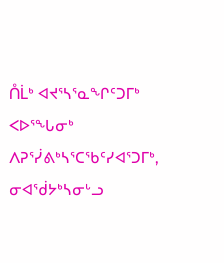ᑍᒫᒃ ᐊᔪᕐᓴᕐᓇᖏᑦᑐᒥᒃ ᐸᐅᕐᖓᓂᒃ ᐱᕈᕐᓰᕕᒃᓴᕐᑕᖃᑦᓯᐊᕐᑐᒥᒃ, ᓂᐊᖂᔭᒃᓴᓂᒡᓗ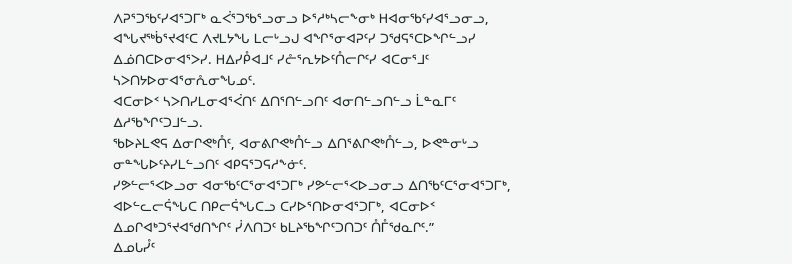ᐱᕈᕐᑐᖃᑦᓯᐊᕐᑐᒥᒃ ᓇᐹᕐᑐᖃᕐᓗᓂᓗ ᐅᕐᓱᒃᓴᓕᖕᓂᒃ ᕼᐊᓂᖃᑦᓯᐊᕐᓗᓂᓗ, ᐊᖓᔪᖅᑳᕐᔪᐊᑦᑕ ᐱᔪᒪᔭᖓ ᒪᓕᒡᓗᒍ ᐊᖏᕐᓂᐊᕈᑦᓯ ᑐᖁᕋᕐᑕᐅᖏᓪᓗᓯ ᐃᓅᑎᑕᐅᓂᐊᕐᐳᓯ. ᕼᐃᓯᑬᐊᒧᑦ ᓯᓔᕐᕆᔭᐅᑦᑍᓕᒋᑦᓯ ᐊᑕᓂᕐᒧᑦ ᓴᐳᑎᔭᐅᓂᐊᕐᓂᕅᓂᖓᓄᑦ.
ᐊᑕᓂᐅᑉ ᓴᐳᑎᓯᒪᓂᐊᕐᐹᑎᑦ ᐃᑎᕐᑎᓪᓗᑎᑦ ᐊᓂᑎᓪᓗᑎᓪᓗ ᒫᓐᓇᒥᑦ ᐃᓱᖃᖏᑦᑐᒧᓪᓗ.
ᖃᐅᔨᒪᕙᕋ ᐃᓂᒋᕙᒃᑍᑦ, ᐊᓂᕕᒋᕙᒃᑍᓪᓗ ᐃᑎᕐᕕᒋᕙᒃᑍᓪᓗ, ᐅᕙᓐᓂᒡᓗ ᓂᓐᖓᐅᑦᔨᓯᒪᓪᓗᑎᑦ ᐊᑭᕋᕐᑐᕋᓱᖕᓃᑦ.
ᓯᕗᓪᓕᕐᐸᐅᓗᓂ ᐊᓂᖃᑦᑕᕐᓂᐊᕐᑐᒥᒃ ᓯᕗᓪᓕᕐᐸᐅᓗᓂᓗ ᐃᑎᖃᑦᑕᕐᓂᐊᕐᑐᒥᒃ, ᐊᐅᓪᓚᓕᕌᖓᑕ ᑎᑭᓕᕌᖓᑕᓗ ᑕᓯᐅᕐᑎᐅᓂᐊᕐᑐᒥᒃ, ᐊᑕᓂᐅᑉ ᐃᓄᒋᐊᒃᑐᕐᔪᐊᖁᑎᖏᑦ ᓰᐱᑎᑐᑦ ᑲᒪᔨᖃᖏᑦᑐᑎᑐᑦ ᑍᒤᖁᓇᒋᑦ.”
ᐃᓄᒐᓮᑦ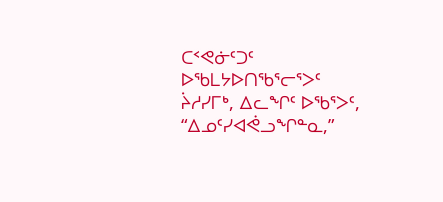ᑕᑉᕙᓃᑦᑐᑦ ᐅᖃᒪᔭᐅᑎᖃᕐᓕᕐᐳᑦ ᔩᓱᓯᒥᒃ, ᐃᓚᖏᑦ ᐅᖃᕐᐳᑦ, “ᐃᓄᑦᓯᐊᕚᓗᖏᓐᓇ,”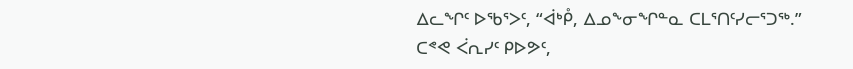ᐃᓚᖏᑦ ᐅᖃᕐᐳᑦ, “ᐋᒃᑬ, ᐃᓄᖕᓂᖏᓐᓇ ᑕᒪᕐᑎᑦᓯᓕᕐᑐᖅ.”
ᑕᕝᕙ ᐹᕆᓯᑦ ᑭᐅᕗᑦ,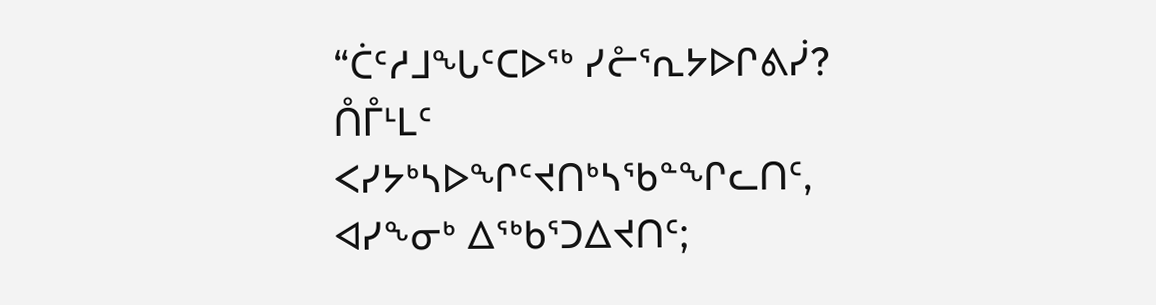“ᑖᑦᓱᒧᖓᑦᑕᐅᖅ ᓯᓔᕐᕆᔭᐅᒋᕕᓰ?
ᑍᒤᒻᒪᑦ ᐸᓯᔭᒃᓴᐅᖏᑦᔪᑎᒃᓴᖃᓐᖏᓚᑎᑦ, ᐊᓯᖕᓂᒃ ᐃᖅᑲᕐᑐᐃᔪᑎᑦ;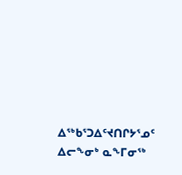ᐃᖅᑲᕐᑐᐃᑦᔪᑎᒋᔭᕐᓄᑦ ᐃᓕᖕᓂᒃ ᓇᖕᒥᓂᖅ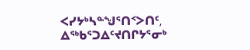ᐸᓯᔭᒃᓴᓐᖑᕐᑎᑉᐳᑎᑦ, ᐃᖅᑲᕐᑐᐃᑦᔪᑎᒋᔭᕐᓂᒃ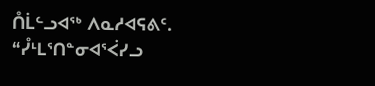ᑍᒫᓪᓗᐊᖅ ᐱᓇᓱᐊᕋᕕᑦ.
“ᓮᒻᒪᕐᑎᓐᓂᐊᕐᐹᓯᓗ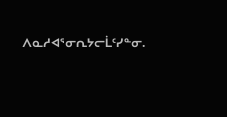ᐱᓇᓱᐊᕐᓂᕆᔭᓕᒫᑦᓯᓐᓂ.